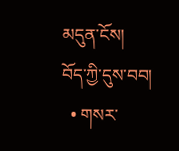མདུན་ངོས།
བོད་ཀྱི་དུས་བབ།
  • གསར་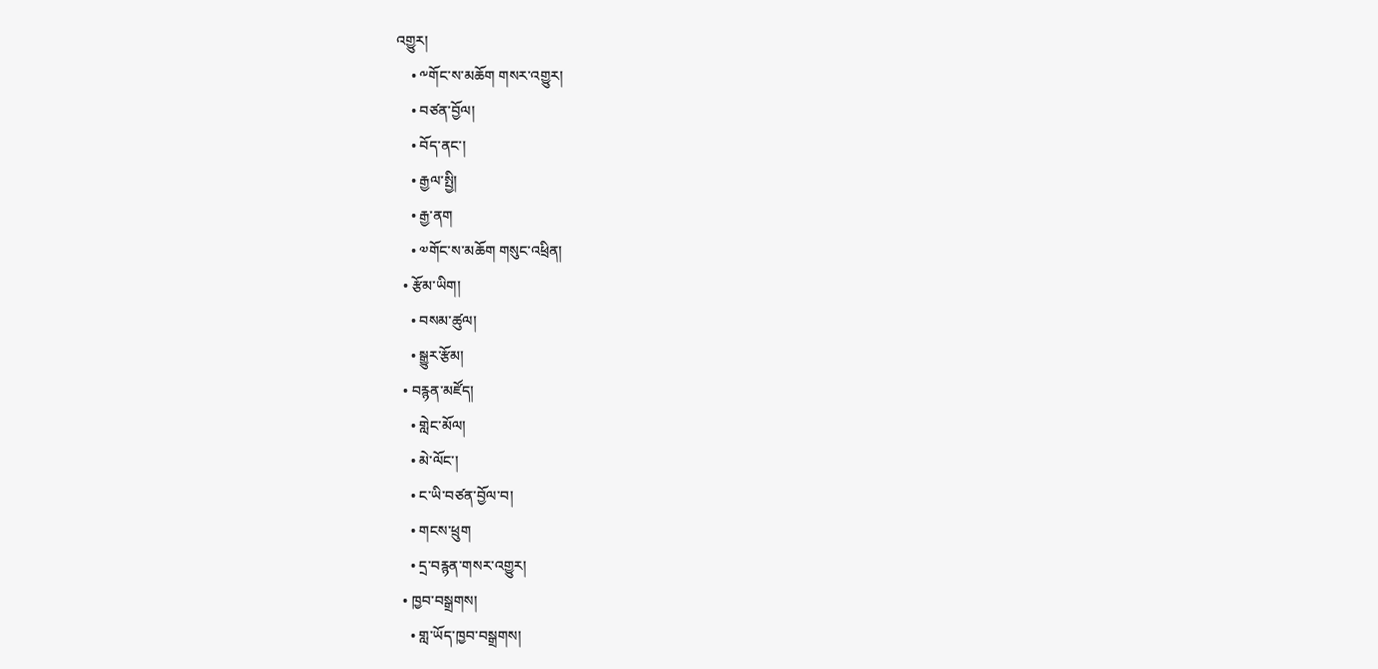འགྱུར།
    • ༸གོང་ས་མཆོག གསར་འགྱུར།
    • བཙན་བྱོལ།
    • བོད་ནང་།
    • རྒྱལ་སྤྱི།
    • རྒྱ་ནག
    • ༧གོང་ས་མཆོག གསུང་འཕྲིན།
  • རྩོམ་ཡིག།
    • བསམ་ཚུལ།
    • སྒྱུར་རྩོམ།
  • བརྙན་མཛོད།
    • གླེང་མོལ།
    • མེ་ལོང་།
    • ང་ཡི་བཙན་བྱོལ་བ།
    • གངས་ཕྲུག
    • དྲ་བརྙན་གསར་འགྱུར།
  • ཁྱབ་བསྒྲགས།
    • གླ་ཡོད་ཁྱབ་བསྒྲགས།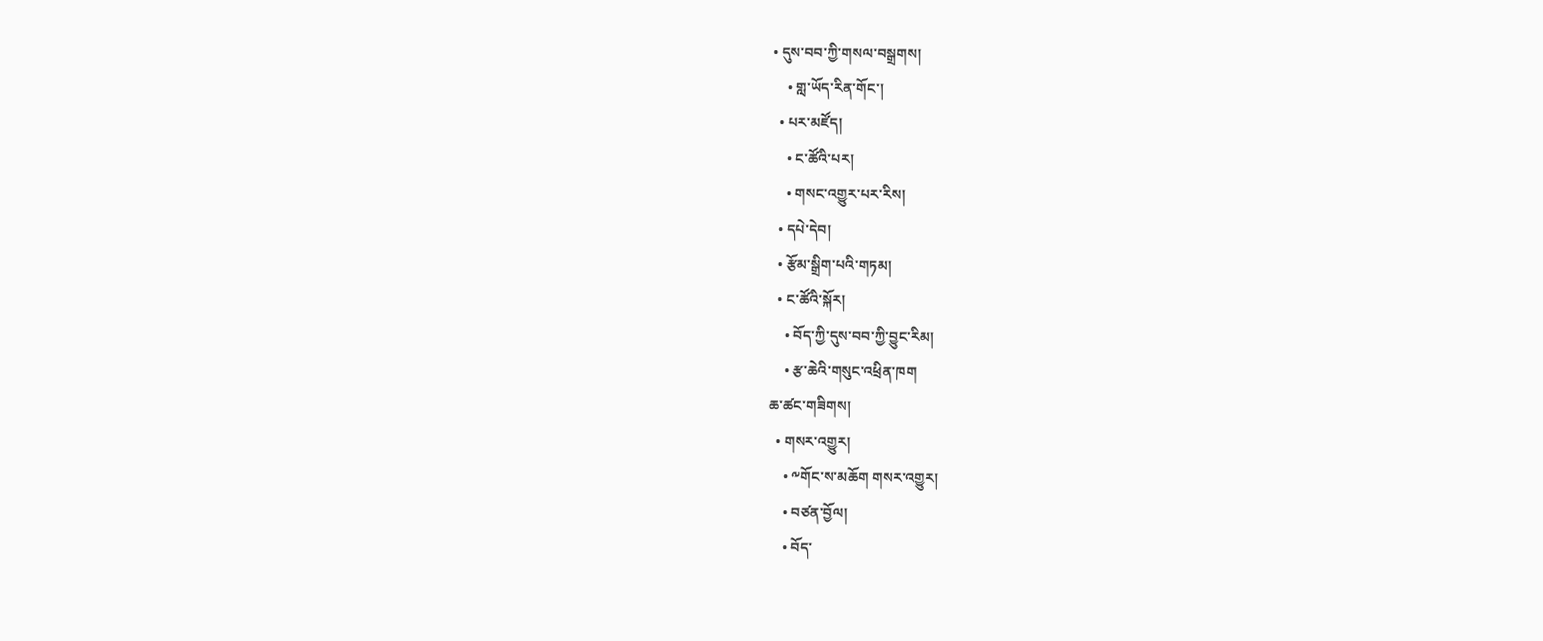• དུས་བབ་ཀྱི་གསལ་བསྒྲགས།
    • གླ་ཡོད་རིན་གོང་།
  • པར་མཛོད།
    • ང་ཚོའི་པར།
    • གསང་འགྱུར་པར་རིས།
  • དཔེ་དེབ།
  • རྩོམ་སྒྲིག་པའི་གཏམ།
  • ང་ཚོའི་སྐོར།
    • བོད་ཀྱི་དུས་བབ་ཀྱི་བྱུང་རིམ།
    • རྩ་ཆེའི་གསུང་འཕྲིན་ཁག
ཆ་ཚང་གཟིགས།
  • གསར་འགྱུར།
    • ༸གོང་ས་མཆོག གསར་འགྱུར།
    • བཙན་བྱོལ།
    • བོད་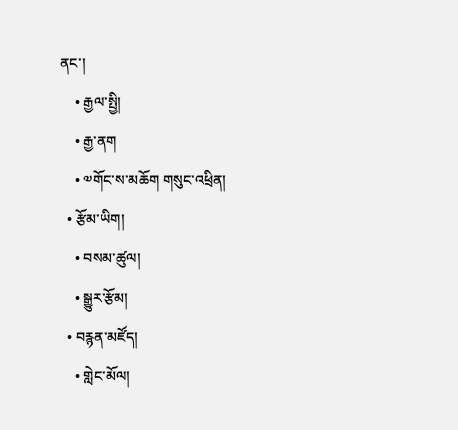ནང་།
    • རྒྱལ་སྤྱི།
    • རྒྱ་ནག
    • ༧གོང་ས་མཆོག གསུང་འཕྲིན།
  • རྩོམ་ཡིག།
    • བསམ་ཚུལ།
    • སྒྱུར་རྩོམ།
  • བརྙན་མཛོད།
    • གླེང་མོལ།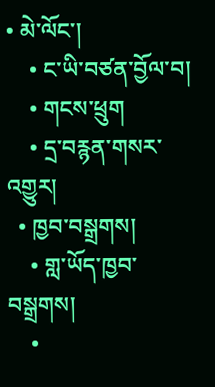• མེ་ལོང་།
    • ང་ཡི་བཙན་བྱོལ་བ།
    • གངས་ཕྲུག
    • དྲ་བརྙན་གསར་འགྱུར།
  • ཁྱབ་བསྒྲགས།
    • གླ་ཡོད་ཁྱབ་བསྒྲགས།
    •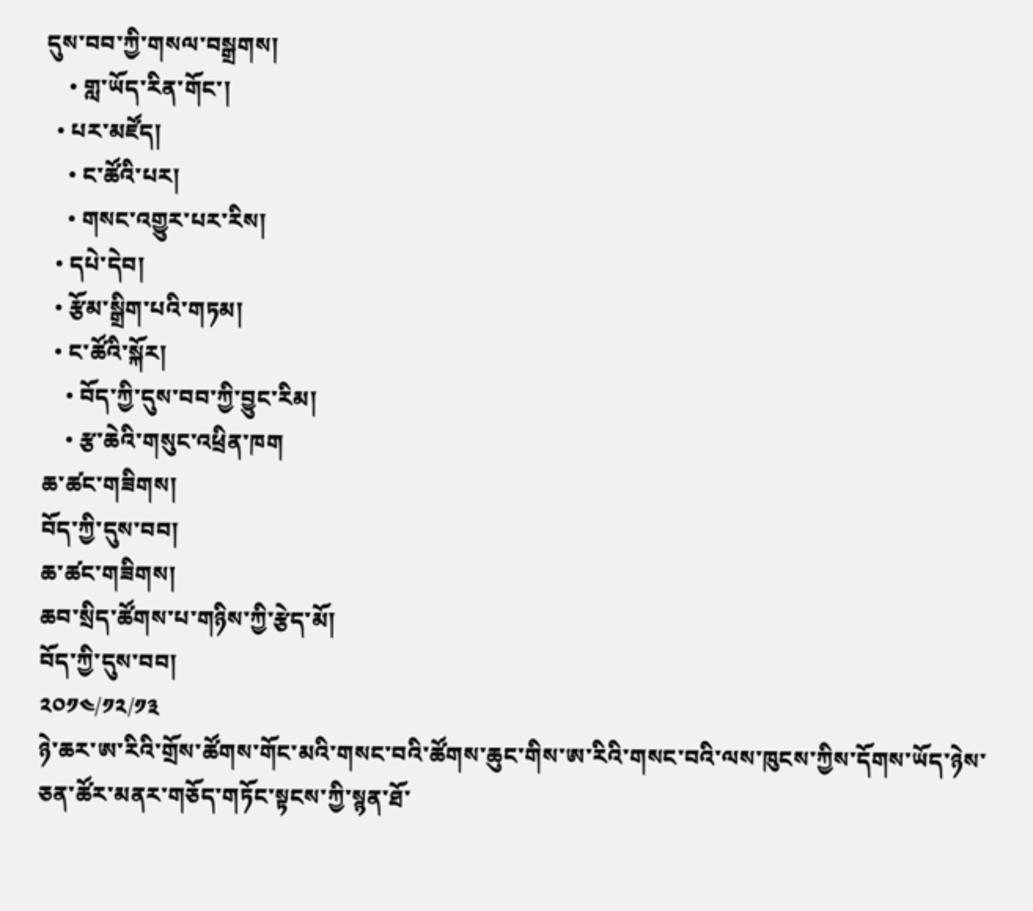དུས་བབ་ཀྱི་གསལ་བསྒྲགས།
    • གླ་ཡོད་རིན་གོང་།
  • པར་མཛོད།
    • ང་ཚོའི་པར།
    • གསང་འགྱུར་པར་རིས།
  • དཔེ་དེབ།
  • རྩོམ་སྒྲིག་པའི་གཏམ།
  • ང་ཚོའི་སྐོར།
    • བོད་ཀྱི་དུས་བབ་ཀྱི་བྱུང་རིམ།
    • རྩ་ཆེའི་གསུང་འཕྲིན་ཁག
ཆ་ཚང་གཟིགས།
བོད་ཀྱི་དུས་བབ།
ཆ་ཚང་གཟིགས།
ཆབ་སྲིད་ཚོགས་པ་གཉིས་ཀྱི་རྩེད་མོ།
བོད་ཀྱི་དུས་བབ།
༢༠༡༤/༡༢/༡༣
ཉེ་ཆར་ཨ་རིའི་གྲོས་ཚོགས་གོང་མའི་གསང་བའི་ཚོགས་ཆུང་གིས་ཨ་རིའི་གསང་བའི་ལས་ཁུངས་ཀྱིས་དོགས་ཡོད་ཉེས་ཅན་ཚོར་མནར་གཅོད་གཏོང་སྟངས་ཀྱི་སྙན་ཐོ་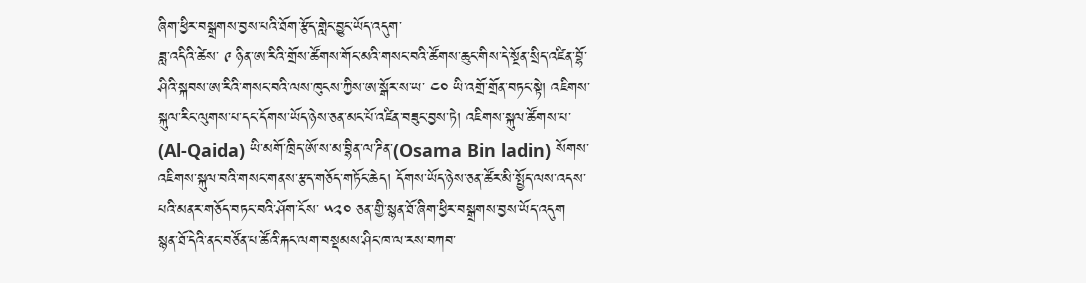ཞིག་ཕྱིར་བསྒྲགས་བྱས་པའི་ཐོག་རྩོད་གླེང་བྱུང་ཡོད་འདུག་
ཟླ་འདིའི་ཚེས་ ༩ ཉིན་ཨ་རིའི་གྲོས་ཚོགས་གོང་མའི་གསང་བའི་ཚོགས་ཆུང་གིས་དེ་སྔོན་སྲིད་འཛིན་བྷོ་ཤིའི་སྐབས་ཨ་རིའི་གསང་བའི་ལས་ཁུངས་ཀྱིས་ཨ་སྒོར་ས་ཡ་ ༤༠ ཡི་འགྲོ་གྲོན་བཏང་སྟེ། འཇིགས་སྐུལ་རིང་ལུགས་པ་དང་དོགས་ཡོད་ཉེས་ཅན་མང་པོ་འཛིན་བཟུང་བྱས་ཏེ། འཇིགས་སྐུལ་ཚོགས་པ་ (Al-Qaida) ཡི་མགོ་ཁྲིད་ཨོ་ས་མ་བྷིན་ལ་ཌིན་(Osama Bin ladin) སོགས་འཇིགས་སྐུལ་བའི་གསང་གནས་རྩད་གཅོད་གཏོང་ཆེད། དོགས་ཡོད་ཉེས་ཅན་ཚོར་མི་སྤྱོད་ལས་འདས་པའི་མནར་གཅོད་བཏང་བའི་ཤོག་ངོས་ ༥༢༠ ཅན་གྱི་སྙན་ཐོ་ཞིག་ཕྱིར་བསྒྲགས་བྱས་ཡོད་འདུག
སྙན་ཐོ་དེའི་ནང་བཙོན་པ་ཚོའི་རྐང་ལག་བསྡམས་ཤིང་ཁ་ལ་རས་བཀབ་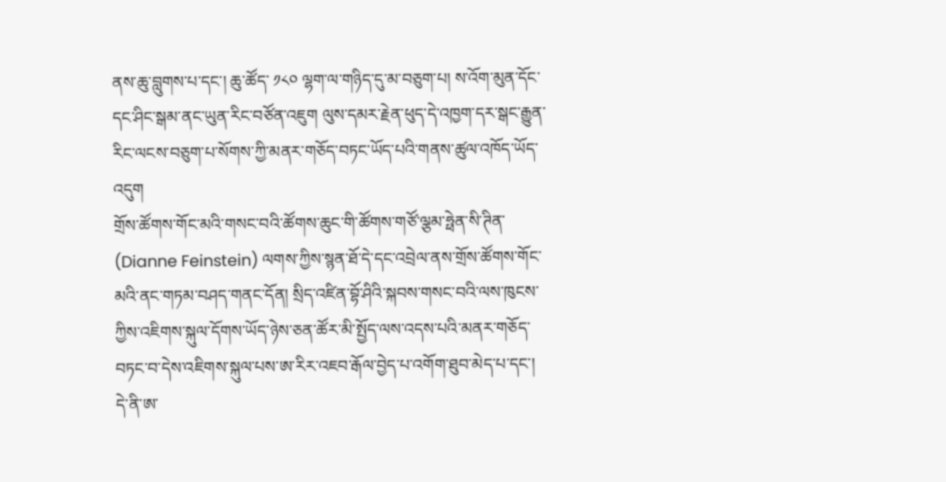ནས་ཆུ་བླུགས་པ་དང་། ཆུ་ཚོད་ ༡༨༠ ལྷག་ལ་གཉིད་དུ་མ་བཅུག་པ། ས་འོག་མུན་དོང་དང་ཤིང་སྒམ་ནང་ཡུན་རིང་བཙོན་འཇུག ལུས་དམར་རྗེན་ཕུད་དེ་འཁྱག་དར་སྒང་རྒྱུན་རིང་ལངས་བཅུག་པ་སོགས་ཀྱི་མནར་གཅོད་བཏང་ཡོད་པའི་གནས་ཚུལ་འཁོད་ཡོད་འདུག
གྲོས་ཚོགས་གོང་མའི་གསང་བའི་ཚོགས་ཆུང་གི་ཚོགས་གཙོ་ལྕམ་ཧྥེན་སི་ཊིན་ (Dianne Feinstein) ལགས་ཀྱིས་སྙན་ཐོ་དེ་དང་འབྲེལ་ནས་གྲོས་ཚོགས་གོང་མའི་ནང་གཏམ་བཤད་གནང་དོན། སྲིད་འཛིན་བྷོ་ཤིའི་སྐབས་གསང་བའི་ལས་ཁུངས་ཀྱིས་འཇིགས་སྐུལ་དོགས་ཡོད་ཉེས་ཅན་ཚོར་མི་སྤྱོད་ལས་འདས་པའི་མནར་གཅོད་བཏང་བ་དེས་འཇིགས་སྐུལ་པས་ཨ་རིར་འཇབ་རྒོལ་བྱེད་པ་འགོག་ཐུབ་མེད་པ་དང་། དེ་ནི་ཨ་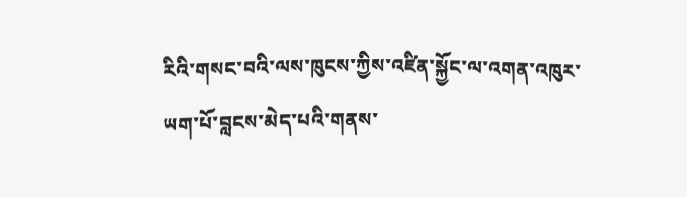རིའི་གསང་བའི་ལས་ཁུངས་ཀྱིས་འཛིན་སྐྱོང་ལ་འགན་འཁུར་ཡག་པོ་བླངས་མེད་པའི་གནས་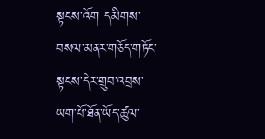སྟངས་འོག དམིགས་བསལ་མནར་གཅོད་གཏོང་སྟངས་དེར་གྲུབ་འབྲས་ཡག་པོ་ཐོན་ཡོད་ཚུལ་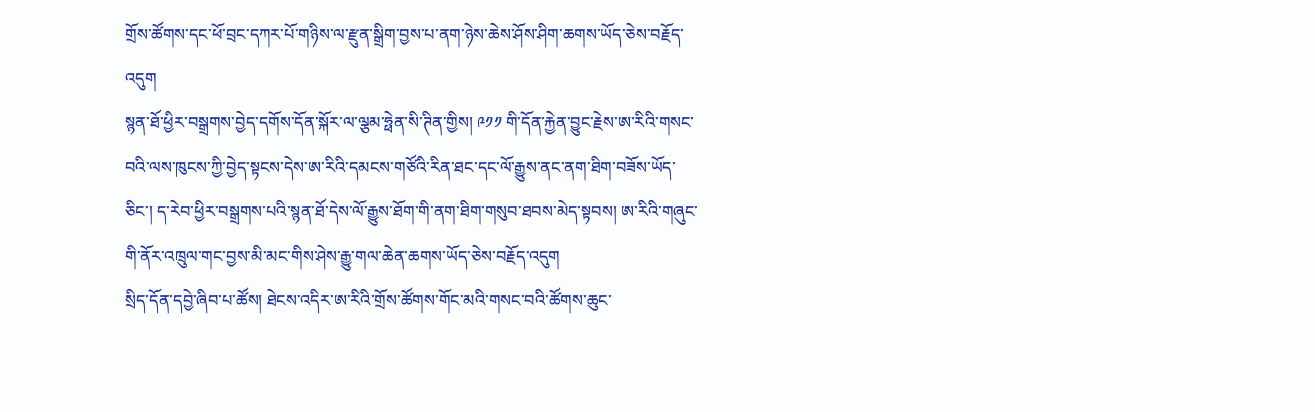གྲོས་ཚོགས་དང་ཕོ་བྲང་དཀར་པོ་གཉིས་ལ་རྫུན་སྒྲིག་བྱས་པ་ནག་ཉེས་ཆེས་ཤོས་ཤིག་ཆགས་ཡོད་ཅེས་བརྗོད་འདུག
སྙན་ཐོ་ཕྱིར་བསྒྲགས་བྱེད་དགོས་དོན་སྐོར་ལ་ལྕམ་ཧྥེན་སི་ཊིན་གྱིས། ༩༡༡ གི་དོན་རྐྱེན་བྱུང་རྗེས་ཨ་རིའི་གསང་བའི་ལས་ཁུངས་ཀྱི་བྱེད་སྟངས་དེས་ཨ་རིའི་དམངས་གཙོའི་རིན་ཐང་དང་ལོ་རྒྱུས་ནང་ནག་ཐིག་བཟོས་ཡོད་ཅིང་། ད་རེབ་ཕྱིར་བསྒྲགས་པའི་སྙན་ཐོ་དེས་ལོ་རྒྱུས་ཐོག་གི་ནག་ཐིག་གསུབ་ཐབས་མེད་སྟབས། ཨ་རིའི་གཞུང་གི་ནོར་འཁྲུལ་གང་བྱས་མི་མང་གིས་ཤེས་རྒྱུ་གལ་ཆེན་ཆགས་ཡོད་ཅེས་བརྗོད་འདུག
སྲིད་དོན་དབྱེ་ཞིབ་པ་ཚོས། ཐེངས་འདིར་ཨ་རིའི་གྲོས་ཚོགས་གོང་མའི་གསང་བའི་ཚོགས་ཆུང་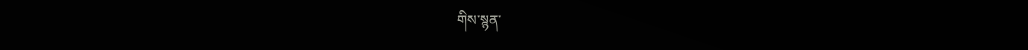གིས་སྙན་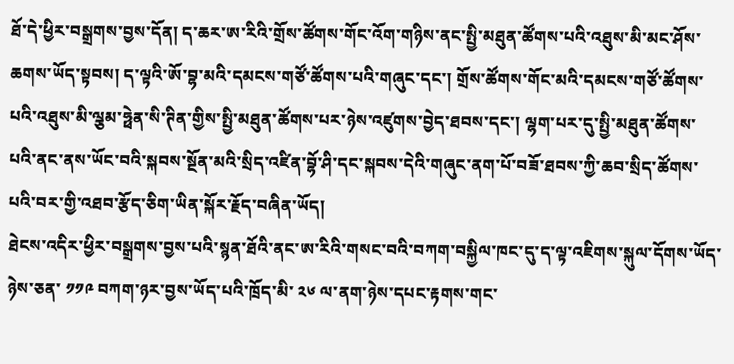ཐོ་དེ་ཕྱིར་བསྒྲགས་བྱས་དོན། ད་ཆར་ཨ་རིའི་གྲོས་ཚོགས་གོང་འོག་གཉིས་ནང་སྤྱི་མཐུན་ཚོགས་པའི་འཐུས་མི་མང་ཤོས་ཆགས་ཡོད་སྟབས། ད་ལྟའི་ཨོ་བྷ་མའི་དམངས་གཙོ་ཚོགས་པའི་གཞུང་དང་། གྲོས་ཚོགས་གོང་མའི་དམངས་གཙོ་ཚོགས་པའི་འཐུས་མི་ལྕམ་ཧྥེན་སི་ཊིན་གྱིས་སྤྱི་མཐུན་ཚོགས་པར་ཉེས་འཛུགས་བྱེད་ཐབས་དང་། ལྷག་པར་དུ་སྤྱི་མཐུན་ཚོགས་པའི་ནང་ནས་ཡོང་བའི་སྐབས་སྔོན་མའི་སྲིད་འཛིན་བྷོ་ཤི་དང་སྐབས་དེའི་གཞུང་ནག་པོ་བཟོ་ཐབས་ཀྱི་ཆབ་སྲིད་ཚོགས་པའི་བར་གྱི་འཐབ་རྩོད་ཅིག་ཡིན་སྐོར་རྗོད་བཞིན་ཡོད།
ཐེངས་འདིར་ཕྱིར་བསྒྲགས་བྱས་པའི་སྙན་ཐོའི་ནང་ཨ་རིའི་གསང་བའི་བཀག་བསྐྱིལ་ཁང་དུ་ད་ལྟ་འཇིགས་སྐུལ་དོགས་ཡོད་ཉེས་ཅན་ ༡༡༩ བཀག་ཉར་བྱས་ཡོད་པའི་ཁྲོད་མི་ ༢༦ ལ་ནག་ཉེས་དཔང་རྟགས་གང་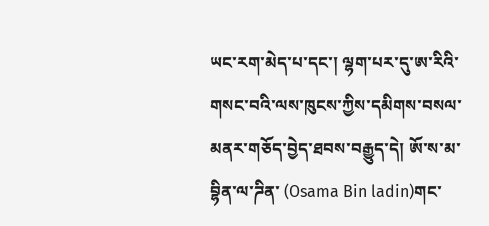ཡང་རག་མེད་པ་དང་། ལྷག་པར་དུ་ཨ་རིའི་གསང་བའི་ལས་ཁུངས་ཀྱིས་དམིགས་བསལ་མནར་གཅོད་བྱེད་ཐབས་བརྒྱུད་དེ། ཨོ་ས་མ་བྷིན་ལ་ཌིན་ (Osama Bin ladin)གང་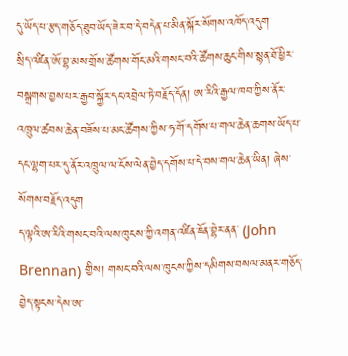དུ་ཡོད་པ་རྩད་གཅོད་ཐུབ་ཡོད་ཟེར་བ་དེ་བདེན་པ་མིན་སྐོར་སོགས་འཁོད་འདུག
སྲིད་འཛིན་ཨོ་བྷ་མས་གྲོས་ཚོགས་གོང་མའི་གསང་བའི་ཚོགས་ཆུང་གིས་སྙན་ཐོ་ཕྱིར་བསྒྲགས་བྱས་པར་རྒྱབ་སྐྱོར་དང་འབྲེལ་ཏེ་བརྗོད་དོན། ཨ་རིའི་རྒྱལ་ཁབ་ཀྱིས་ནོར་འཁྲུལ་ཚབས་ཆེན་བཟོས་པ་མང་ཚོགས་ཀྱིས་ཧ་གོ་དགོས་པ་གལ་ཆེན་ཆགས་ཡོད་པ་དང་ལྷག་པར་དུ་ནོར་འཁྲུལ་ལ་ངོས་ལེན་བྱེད་དགོས་པ་དེ་བས་གལ་ཆེན་ཡིན། ཞེས་སོགས་བརྗོད་འདུག
ད་ལྟའི་ཨ་རིའི་གསང་བའི་ལས་ཁུངས་ཀྱི་འགན་འཛིན་ཇོན་བྷེར་ནན་ (John Brennan) གྱིས། གསང་བའི་ལས་ཁུངས་ཀྱིས་དམིགས་བསལ་མནར་གཅོད་བྱེད་སྟངས་དེས་ཨ་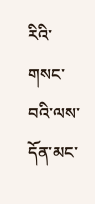རིའི་གསང་བའི་ལས་དོན་མང་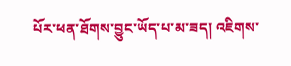པོར་ཕན་ཐོགས་བྱུང་ཡོད་པ་མ་ཟད། འཇིགས་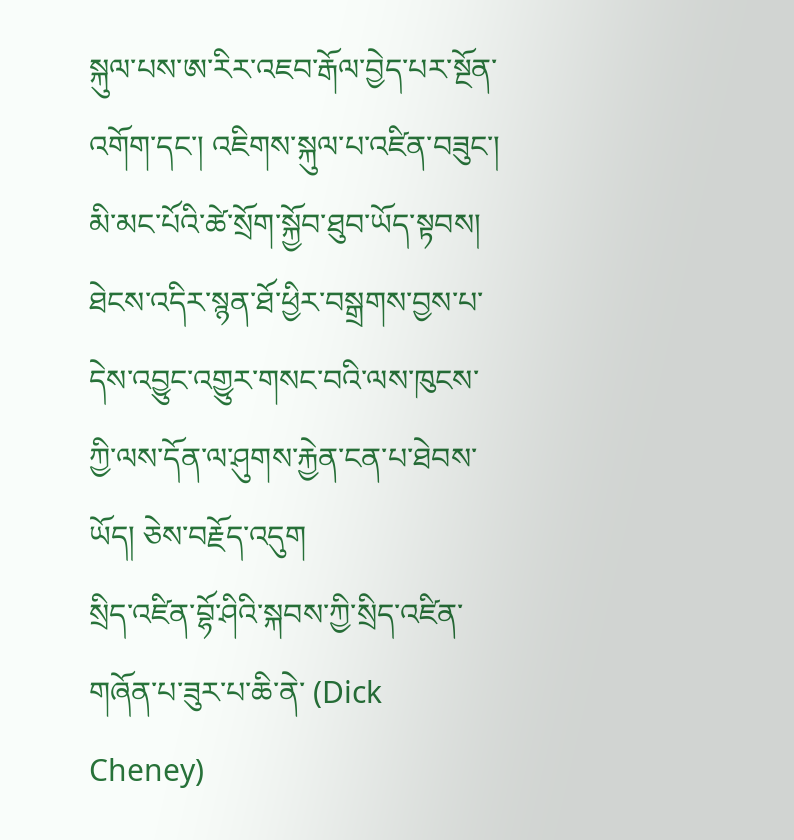སྐུལ་པས་ཨ་རིར་འཇབ་རྒོལ་བྱེད་པར་སྔོན་འགོག་དང་། འཇིགས་སྐུལ་པ་འཛིན་བཟུང་།  མི་མང་པོའི་ཚེ་སྲོག་སྐྱོབ་ཐུབ་ཡོད་སྟབས། ཐེངས་འདིར་སྙན་ཐོ་ཕྱིར་བསྒྲགས་བྱས་པ་དེས་འབྱུང་འགྱུར་གསང་བའི་ལས་ཁུངས་ཀྱི་ལས་དོན་ལ་ཤུགས་རྐྱེན་ངན་པ་ཐེབས་ཡོད། ཅེས་བརྗོད་འདུག
སྲིད་འཛིན་བྷོ་ཤིའི་སྐབས་ཀྱི་སྲིད་འཛིན་གཞོན་པ་ཟུར་པ་ཆི་ནེ་ (Dick  Cheney)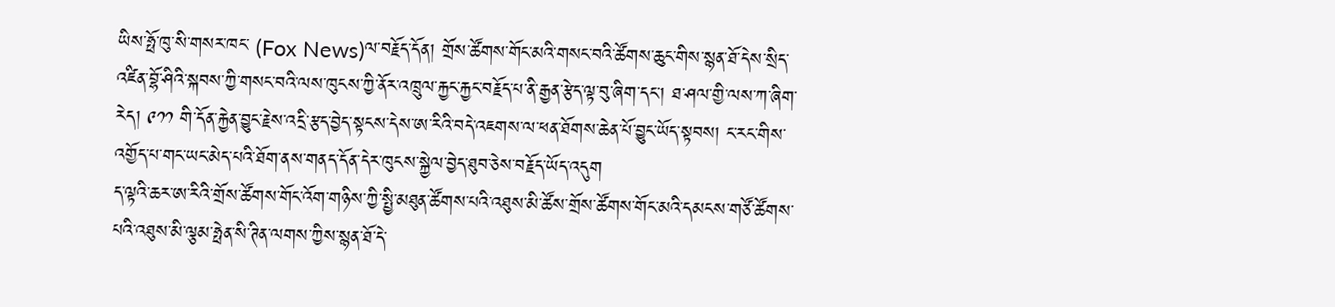ཡིས་ཧྥོ་ཁུ་སི་གསར་ཁང་ (Fox News)ལ་བརྗོད་དོན། གྲོས་ཚོགས་གོང་མའི་གསང་བའི་ཚོགས་ཆུང་གིས་སྙན་ཐོ་དེས་སྲིད་འཛིན་བྷོ་ཤིའི་སྐབས་ཀྱི་གསང་བའི་ལས་ཁུངས་ཀྱི་ནོར་འཁྲུལ་རྐྱང་རྐྱང་བརྗོད་པ་ནི་རྒྱན་རྩེད་ལྟ་བུ་ཞིག་དང་། ཐ་ཤལ་གྱི་ལས་ཀ་ཞིག་རེད། ༩༡༡ གི་དོན་རྐྱེན་བྱུང་རྗེས་འདྲི་རྩད་བྱེད་སྟངས་དེས་ཨ་རིའི་བདེ་འཇགས་ལ་ཕན་ཐོགས་ཆེན་པོ་བྱུང་ཡོད་སྟབས། ང་རང་གིས་འགྱོད་པ་གང་ཡང་མེད་པའི་ཐོག་ནས་གནད་དོན་དེར་ཁུངས་སྐྱེལ་བྱེད་ཐུབ་ཅེས་བརྗོད་ཡོད་འདུག
ད་ལྟའི་ཆར་ཨ་རིའི་གྲོས་ཚོགས་གོང་འོག་གཉིས་ཀྱི་སྤྱི་མཐུན་ཚོགས་པའི་འཐུས་མི་ཚོས་གྲོས་ཚོགས་གོང་མའི་དམངས་གཙོ་ཚོགས་པའི་འཐུས་མི་ལྕམ་ཧྥེན་སི་ཊིན་ལགས་ཀྱིས་སྙན་ཐོ་དེ་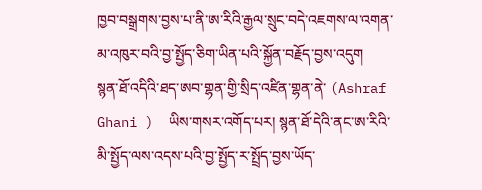ཁྱབ་བསྒྲགས་བྱས་པ་ནི་ཨ་རིའི་རྒྱལ་སྲུང་བདེ་འཇགས་ལ་འགན་མ་འཁུར་བའི་བྱ་སྤྱོད་ཅིག་ཡིན་པའི་སྐྱོན་བརྗོད་བྱས་འདུག
སྙན་ཐོ་འདིའི་ཐད་ཨབ་གྷན་གྱི་སྲིད་འཛིན་གྷན་ནེ་ (Ashraf Ghani )  ཡིས་གསར་འགོད་པར། སྙན་ཐོ་དེའི་ནང་ཨ་རིའི་མི་སྤྱོད་ལས་འདས་པའི་བྱ་སྤྱོད་ར་སྤྲོད་བྱས་ཡོད་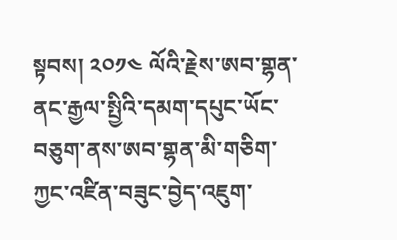སྟབས། ༢༠༡༤ ལོའི་རྗེས་ཨབ་གྷན་ནང་རྒྱལ་སྤྱིའི་དམག་དཔུང་ཡོང་བཅུག་ནས་ཨབ་གྷན་མི་གཅིག་ཀྱང་འཛིན་བཟུང་བྱེད་འཇུག་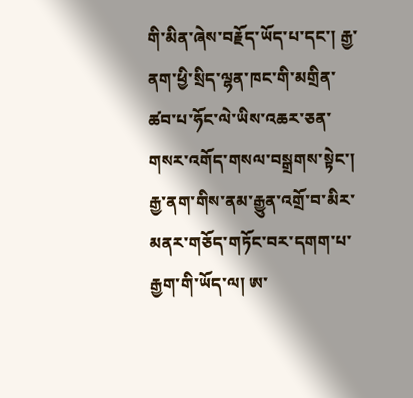གི་མིན་ཞེས་བརྗོད་ཡོད་པ་དང་། རྒྱ་ནག་ཕྱི་སྲིད་ལྷན་ཁང་གི་མགྲིན་ཚབ་པ་ཧོང་ལེ་ཡིས་འཆར་ཅན་གསར་འགོད་གསལ་བསྒྲགས་སྟེང་། རྒྱ་ནག་གིས་ནམ་རྒྱུན་འགྲོ་བ་མིར་མནར་གཅོད་གཏོང་བར་དགག་པ་རྒྱག་གི་ཡོད་ལ། ཨ་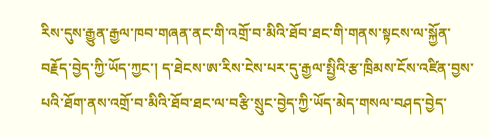རིས་དུས་རྒྱུན་རྒྱལ་ཁབ་གཞན་ནང་གི་འགྲོ་བ་མིའི་ཐོབ་ཐང་གི་གནས་སྟངས་ལ་སྐྱོན་བརྗོད་བྱེད་ཀྱི་ཡོད་ཀྱང་། ད་ཐེངས་ཨ་རིས་ངེས་པར་དུ་རྒྱལ་སྤྱིའི་རྩ་ཁྲིམས་ངོས་འཛིན་བྱས་པའི་ཐོག་ནས་འགྲོ་བ་མིའི་ཐོབ་ཐང་ལ་བརྩི་སྲུང་བྱེད་ཀྱི་ཡོད་མེད་གསལ་བཤད་བྱེད་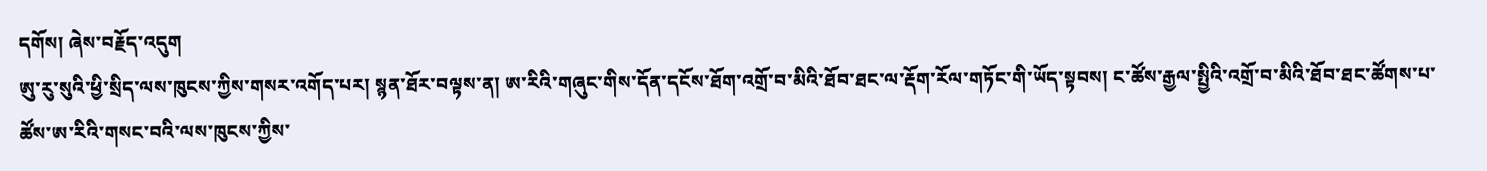དགོས། ཞེས་བརྗོད་འདུག
ཨུ་རུ་སུའི་ཕྱི་སྲིད་ལས་ཁུངས་ཀྱིས་གསར་འགོད་པར། སྙན་ཐོར་བལྟས་ན། ཨ་རིའི་གཞུང་གིས་དོན་དངོས་ཐོག་འགྲོ་བ་མིའི་ཐོབ་ཐང་ལ་རྡོག་རོལ་གཏོང་གི་ཡོད་སྟབས། ང་ཚོས་རྒྱལ་སྤྱིའི་འགྲོ་བ་མིའི་ཐོབ་ཐང་ཚོགས་པ་ཚོས་ཨ་རིའི་གསང་བའི་ལས་ཁུངས་ཀྱིས་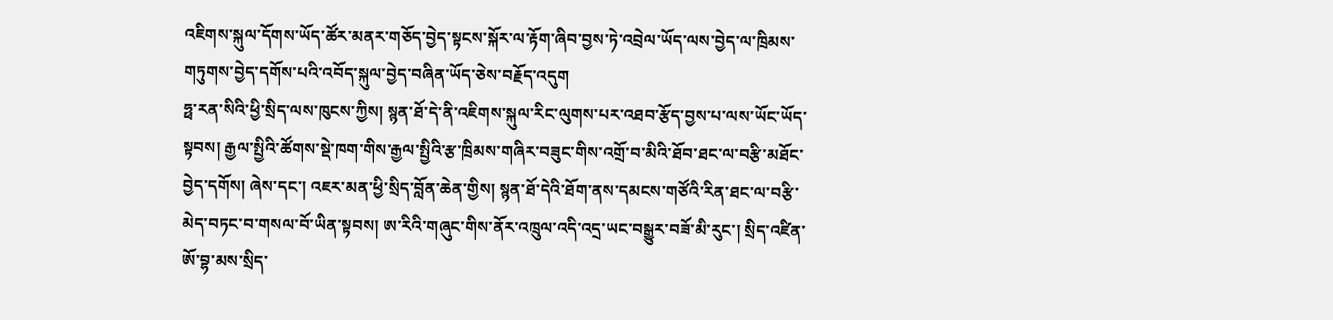འཇིགས་སྐུལ་དོགས་ཡོད་ཚོར་མནར་གཅོད་བྱེད་སྟངས་སྐོར་ལ་རྟོག་ཞིབ་བྱས་ཏེ་འབྲེལ་ཡོད་ལས་བྱེད་ལ་ཁྲིམས་གཏུགས་བྱེད་དགོས་པའི་འབོད་སྐུལ་བྱེད་བཞིན་ཡོད་ཅེས་བརྗོད་འདུག
ཧྥ་རན་སིའི་ཕྱི་སྲིད་ལས་ཁུངས་ཀྱིས། སྙན་ཐོ་དེ་ནི་འཇིགས་སྐུལ་རིང་ལུགས་པར་འཐབ་རྩོད་བྱས་པ་ལས་ཡོང་ཡོད་སྟབས། རྒྱལ་སྤྱིའི་ཚོགས་སྡེ་ཁག་གིས་རྒྱལ་སྤྱིའི་རྩ་ཁྲིམས་གཞིར་བཟུང་གིས་འགྲོ་བ་མིའི་ཐོབ་ཐང་ལ་བརྩི་མཐོང་བྱེད་དགོས། ཞེས་དང་། འཇར་མན་ཕྱི་སྲིད་བློན་ཆེན་གྱིས། སྙན་ཐོ་དེའི་ཐོག་ནས་དམངས་གཙོའི་རིན་ཐང་ལ་བརྩི་མེད་བཏང་བ་གསལ་བོ་ཡིན་སྟབས། ཨ་རིའི་གཞུང་གིས་ནོར་འཁྲུལ་འདི་འདྲ་ཡང་བསྒྱུར་བཟོ་མི་རུང་། སྲིད་འཛིན་ཨོ་བྷ་མས་སྲིད་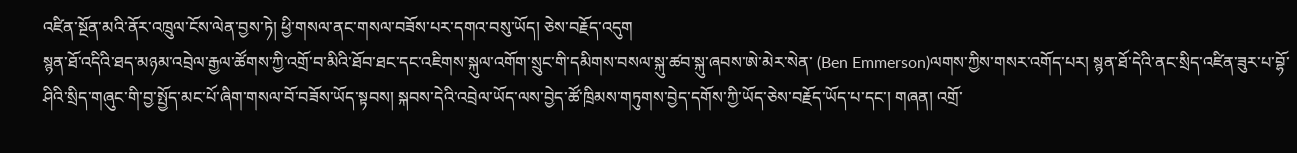འཛིན་སྔོན་མའི་ནོར་འཁྲུལ་ངོས་ལེན་བྱས་ཏེ། ཕྱི་གསལ་ནང་གསལ་བཟོས་པར་དགའ་བསུ་ཡོད། ཅེས་བརྗོད་འདུག
སྙན་ཐོ་འདིའི་ཐད་མཉམ་འབྲེལ་རྒྱལ་ཚོགས་ཀྱི་འགྲོ་བ་མིའི་ཐོབ་ཐང་དང་འཇིགས་སྐུལ་འགོག་སྲུང་གི་དམིགས་བསལ་སྐུ་ཚབ་སྐུ་ཞབས་ཨེ་མེར་སེན་ (Ben Emmerson)ལགས་ཀྱིས་གསར་འགོད་པར། སྙན་ཐོ་དེའི་ནང་སྲིད་འཛིན་ཟུར་པ་བྷོ་ཤིའི་སྲིད་གཞུང་གི་བྱ་སྤྱོད་མང་པོ་ཞིག་གསལ་བོ་བཟོས་ཡོད་སྟབས། སྐབས་དེའི་འབྲེལ་ཡོད་ལས་བྱེད་ཚོ་ཁྲིམས་གཏུགས་བྱེད་དགོས་ཀྱི་ཡོད་ཅེས་བརྗོད་ཡོད་པ་དང་། གཞན། འགྲོ་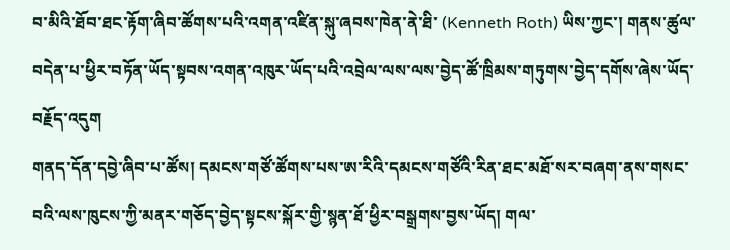བ་མིའི་ཐོབ་ཐང་རྟོག་ཞིབ་ཚོགས་པའི་འགན་འཛིན་སྐུ་ཞབས་ཁེན་ནེ་ཐི་ (Kenneth Roth) ཡིས་ཀྱང་། གནས་ཚུལ་བདེན་པ་ཕྱིར་བཏོན་ཡོད་སྟབས་འགན་འཁུར་ཡོད་པའི་འབྲེལ་ལས་ལས་བྱེད་ཚོ་ཁྲིམས་གཏུགས་བྱེད་དགོས་ཞེས་ཡོད་བརྗོད་འདུག
གནད་དོན་དབྱེ་ཞིབ་པ་ཚོས། དམངས་གཙོ་ཚོགས་པས་ཨ་རིའི་དམངས་གཙོའི་རིན་ཐང་མཐོ་སར་བཞག་ནས་གསང་བའི་ལས་ཁུངས་ཀྱི་མནར་གཅོད་བྱེད་སྟངས་སྐོར་གྱི་སྙན་ཐོ་ཕྱིར་བསྒྲགས་བྱས་ཡོད། གལ་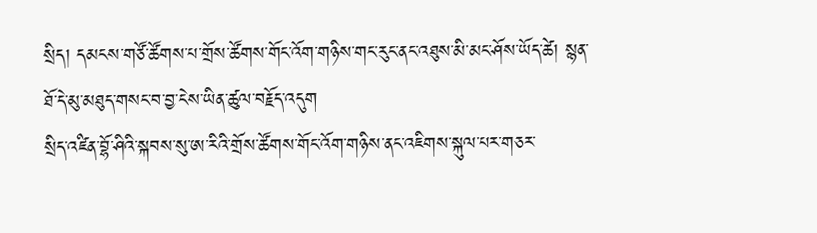སྲིད། དམངས་གཙོ་ཚོགས་པ་གྲོས་ཚོགས་གོང་འོག་གཉིས་གང་རུང་ནང་འཐུས་མི་མང་ཤོས་ཡོད་ཚེ། སྙན་ཐོ་དེ་མུ་མཐུད་གསང་བ་བྱ་ངེས་ཡིན་ཚུལ་བརྗོད་འདུག
སྲིད་འཛིན་བྷོ་ཤིའི་སྐབས་སུ་ཨ་རིའི་གྲོས་ཚོགས་གོང་འོག་གཉིས་ནང་འཇིགས་སྐུལ་པར་གཅར་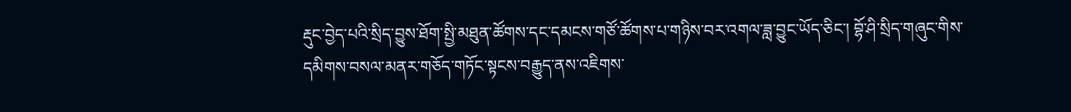རྡུང་བྱེད་པའི་སྲིད་བྱུས་ཐོག་སྤྱི་མཐུན་ཚོགས་དང་དམངས་གཙོ་ཚོགས་པ་གཉིས་བར་འགལ་ཟླ་བྱུང་ཡོད་ཅིང་། བྷོ་ཤི་སྲིད་གཞུང་གིས་དམིགས་བསལ་མནར་གཅོད་གཏོང་སྟངས་བརྒྱུད་ནས་འཇིགས་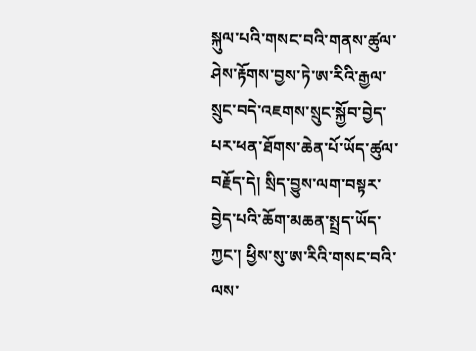སྐུལ་པའི་གསང་བའི་གནས་ཚུལ་ཤེས་རྟོགས་བྱས་ཏེ་ཨ་རིའི་རྒྱལ་སྲུང་བདེ་འཇགས་སྲུང་སྐྱོབ་བྱེད་པར་ཕན་ཐོགས་ཆེན་པོ་ཡོད་ཚུལ་བརྗོད་དེ། སྲིད་བྱུས་ལག་བསྟར་བྱེད་པའི་ཆོག་མཆན་སྤྲད་ཡོད་ཀྱང་། ཕྱིས་སུ་ཨ་རིའི་གསང་བའི་ལས་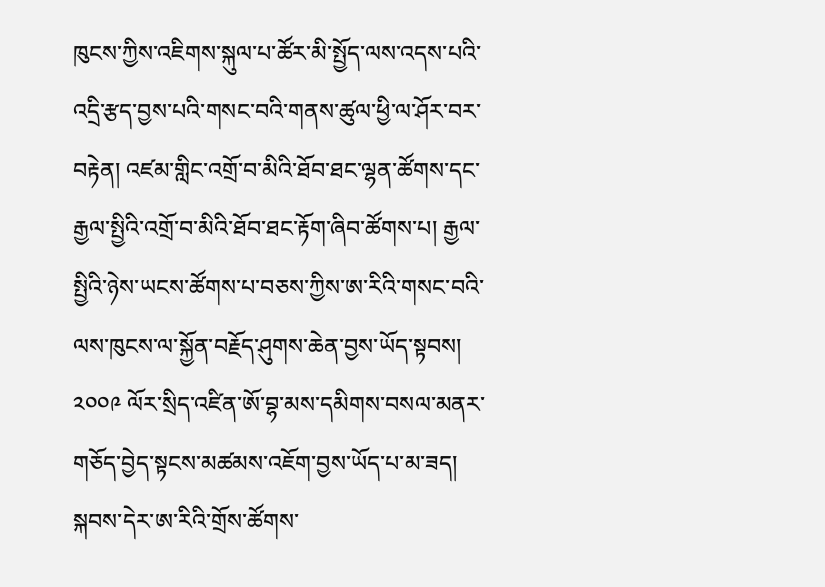ཁུངས་ཀྱིས་འཇིགས་སྐུལ་པ་ཚོར་མི་སྤྱོད་ལས་འདས་པའི་འདྲི་རྩད་བྱས་པའི་གསང་བའི་གནས་ཚུལ་ཕྱི་ལ་ཤོར་བར་བརྟེན། འཛམ་གླིང་འགྲོ་བ་མིའི་ཐོབ་ཐང་ལྷན་ཚོགས་དང་རྒྱལ་སྤྱིའི་འགྲོ་བ་མིའི་ཐོབ་ཐང་རྟོག་ཞིབ་ཚོགས་པ། རྒྱལ་སྤྱིའི་ཉེས་ཡངས་ཚོགས་པ་བཅས་ཀྱིས་ཨ་རིའི་གསང་བའི་ལས་ཁུངས་ལ་སྐྱོན་བརྗོད་ཤུགས་ཆེན་བྱས་ཡོད་སྟབས། ༢༠༠༩ ལོར་སྲིད་འཛིན་ཨོ་བྷ་མས་དམིགས་བསལ་མནར་གཅོད་བྱེད་སྟངས་མཚམས་འཇོག་བྱས་ཡོད་པ་མ་ཟད། སྐབས་དེར་ཨ་རིའི་གྲོས་ཚོགས་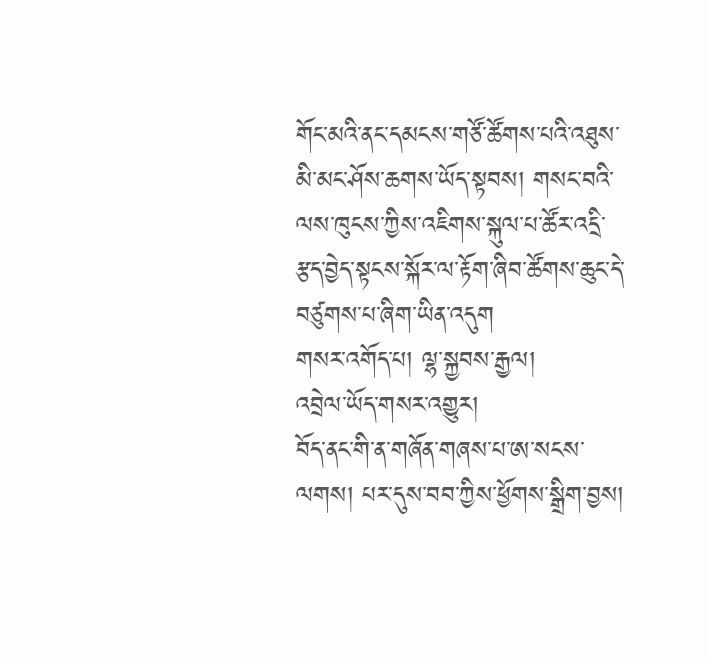གོང་མའི་ནང་དམངས་གཙོ་ཚོགས་པའི་འཐུས་མི་མང་ཤོས་ཆགས་ཡོད་སྟབས། གསང་བའི་ལས་ཁུངས་ཀྱིས་འཇིགས་སྐུལ་པ་ཚོར་འདྲི་རྩད་བྱེད་སྟངས་སྐོར་ལ་རྟོག་ཞིབ་ཚོགས་ཆུང་དེ་བཙུགས་པ་ཞིག་ཡིན་འདུག
གསར་འགོད་པ། ལྷ་སྐྱབས་རྒྱལ།
འབྲེལ་ཡོད་གསར་འགྱུར།
བོད་ནང་གི་ན་གཞོན་གཞས་པ་ཨ་སངས་ལགས། པར་དུས་བབ་ཀྱིས་ཕྱོགས་སྒྲིག་བྱས།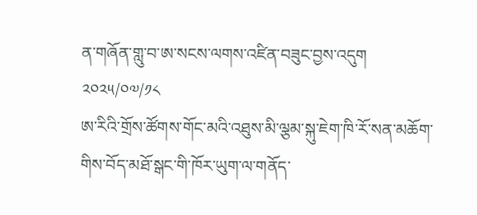ན་གཞོན་གླུ་བ་ཨ་སངས་ལགས་འཛིན་བཟུང་བྱས་འདུག
༢༠༢༥/༠༧/༡༨
ཨ་རིའི་གྲོས་ཚོགས་གོང་མའི་འཐུས་མི་ལྕམ་སྐུ་ཇེག་ཁི་རོ་སན་མཆོག་གིས་བོད་མཐོ་སྒང་གི་ཁོར་ཡུག་ལ་གནོད་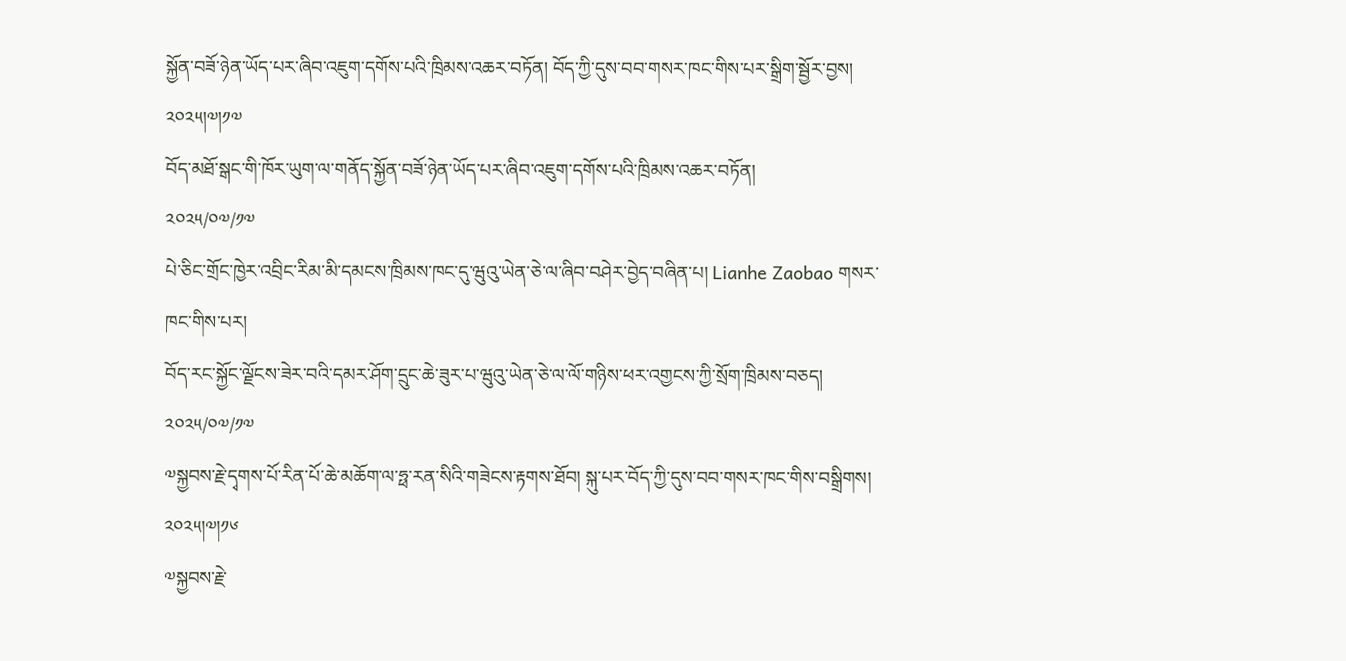སྐྱོན་བཟོ་ཉེན་ཡོད་པར་ཞིབ་འཇུག་དགོས་པའི་ཁྲིམས་འཆར་བཏོན། བོད་ཀྱི་དུས་བབ་གསར་ཁང་གིས་པར་སྒྲིག་སྦྱོར་བྱས། ༢༠༢༥།༧།༡༧
བོད་མཐོ་སྒང་གི་ཁོར་ཡུག་ལ་གནོད་སྐྱོན་བཟོ་ཉེན་ཡོད་པར་ཞིབ་འཇུག་དགོས་པའི་ཁྲིམས་འཆར་བཏོན།
༢༠༢༥/༠༧/༡༧
པེ་ཅིང་གྲོང་ཁྱེར་འབྲིང་རིམ་མི་དམངས་ཁྲིམས་ཁང་དུ་ཝུའུ་ཡེན་ཅེ་ལ་ཞིབ་བཤེར་བྱེད་བཞིན་པ། Lianhe Zaobao གསར་ཁང་གིས་པར།
བོད་རང་སྐྱོང་ལྗོངས་ཟེར་བའི་དམར་ཤོག་དྲུང་ཆེ་ཟུར་པ་ཝུའུ་ཡེན་ཅེ་ལ་ལོ་གཉིས་ཕར་འགྱངས་ཀྱི་སྲོག་ཁྲིམས་བཅད།
༢༠༢༥/༠༧/༡༧
༧སྐྱབས་རྗེ་དྭགས་པོ་རིན་པོ་ཆེ་མཆོག་ལ་ཧྥ་རན་སིའི་གཟེངས་རྟགས་ཐོབ། སྐུ་པར་བོད་ཀྱི་དུས་བབ་གསར་ཁང་གིས་བསྒྲིགས། ༢༠༢༥།༧།༡༦
༧སྐྱབས་རྗེ་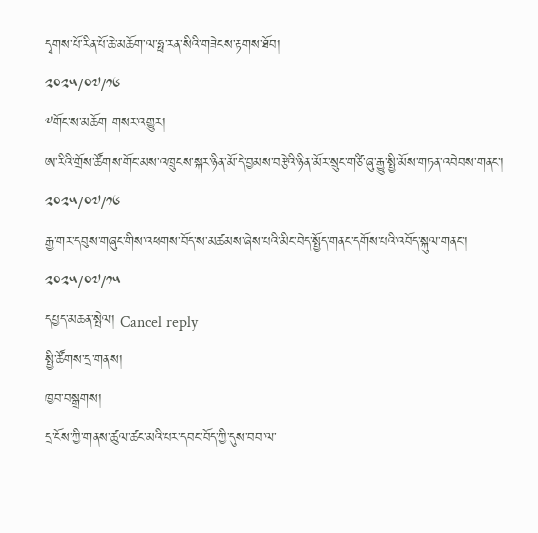དྭགས་པོ་རིན་པོ་ཆེ་མཆོག་ལ་ཧྥ་རན་སིའི་གཟེངས་རྟགས་ཐོབ།
༢༠༢༥/༠༧/༡༦
༸གོང་ས་མཆོག གསར་འགྱུར།
ཨ་རིའི་གྲོས་ཚོགས་གོང་མས་འཁྲུངས་སྐར་ཉིན་མོ་དེ་བྱམས་བརྩེའི་ཉིན་མོར་སྲུང་གཙི་ཞུ་རྒྱུ་སྤྱི་མོས་གཏན་འབེབས་གནང་།
༢༠༢༥/༠༧/༡༦
རྒྱ་གར་དབུས་གཞུང་གིས་འཕགས་བོད་ས་མཚམས་ཞེས་པའི་མིང་བེད་སྤྱོད་གནང་དགོས་པའི་འབོད་སྐུལ་གནང་།
༢༠༢༥/༠༧/༡༥
དཔྱད་མཆན་སྤེལ། Cancel reply
སྤྱི་ཚོགས་དྲ་གནས།
ཁྱབ་བསྒྲགས།
དྲ་ངོས་ཀྱི་གནས་ཚུལ་ཚང་མའི་པར་དབང་བོད་ཀྱི་དུས་བབ་ལ་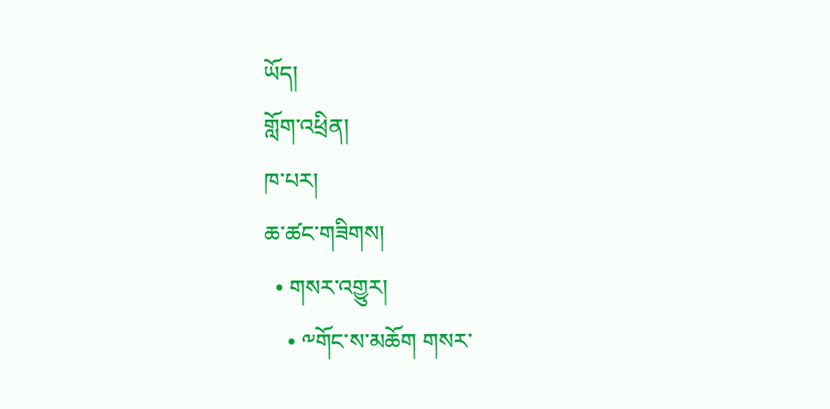ཡོད།
གློག་འཕྲིན།
ཁ་པར།
ཆ་ཚང་གཟིགས།
  • གསར་འགྱུར།
    • ༸གོང་ས་མཆོག གསར་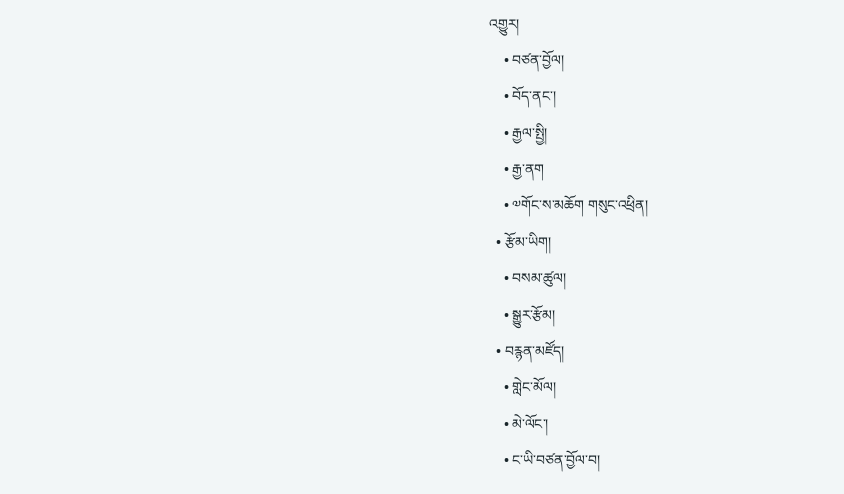འགྱུར།
    • བཙན་བྱོལ།
    • བོད་ནང་།
    • རྒྱལ་སྤྱི།
    • རྒྱ་ནག
    • ༧གོང་ས་མཆོག གསུང་འཕྲིན།
  • རྩོམ་ཡིག།
    • བསམ་ཚུལ།
    • སྒྱུར་རྩོམ།
  • བརྙན་མཛོད།
    • གླེང་མོལ།
    • མེ་ལོང་།
    • ང་ཡི་བཙན་བྱོལ་བ།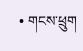• གངས་ཕྲུག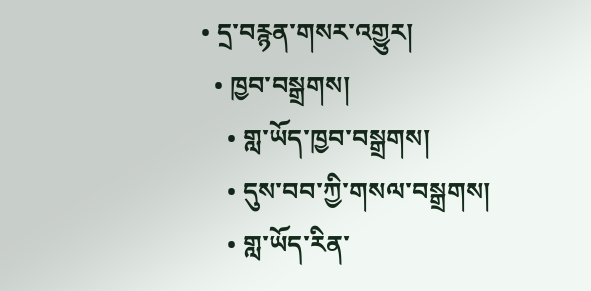• དྲ་བརྙན་གསར་འགྱུར།
  • ཁྱབ་བསྒྲགས།
    • གླ་ཡོད་ཁྱབ་བསྒྲགས།
    • དུས་བབ་ཀྱི་གསལ་བསྒྲགས།
    • གླ་ཡོད་རིན་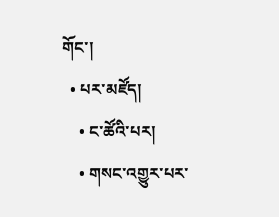གོང་།
  • པར་མཛོད།
    • ང་ཚོའི་པར།
    • གསང་འགྱུར་པར་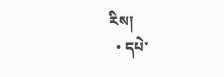རིས།
  • དཔེ་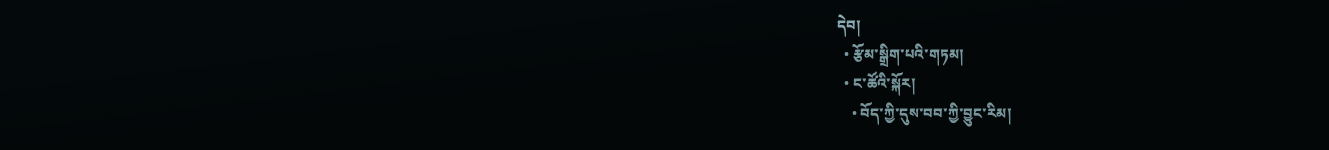དེབ།
  • རྩོམ་སྒྲིག་པའི་གཏམ།
  • ང་ཚོའི་སྐོར།
    • བོད་ཀྱི་དུས་བབ་ཀྱི་བྱུང་རིམ།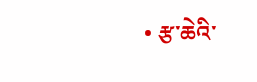• རྩ་ཆེའི་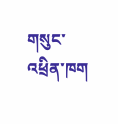གསུང་འཕྲིན་ཁག